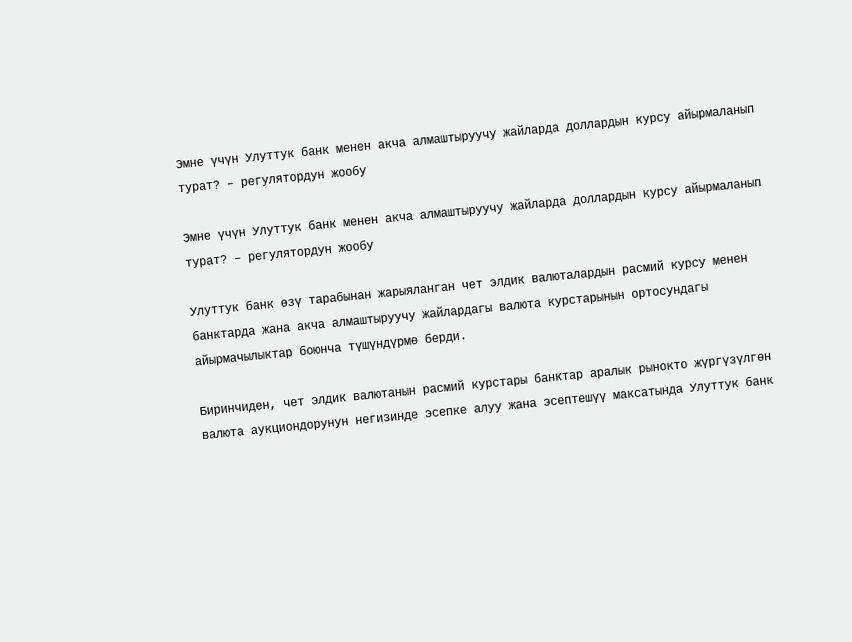Эмне үчүн Улуттук банк менен акча алмаштыруучу жайларда доллардын курсу айырмаланып турат? – регулятордун жообу

Эмне үчүн Улуттук банк менен акча алмаштыруучу жайларда доллардын курсу айырмаланып турат? – регулятордун жообу

Улуттук банк өзү тарабынан жарыяланган чет элдик валюталардын расмий курсу менен банктарда жана акча алмаштыруучу жайлардагы валюта курстарынын ортосундагы айырмачылыктар боюнча түшүндүрмө берди.

Биринчиден, чет элдик валютанын расмий курстары банктар аралык рынокто жүргүзүлгөн валюта аукциондорунун негизинде эсепке алуу жана эсептешүү максатында Улуттук банк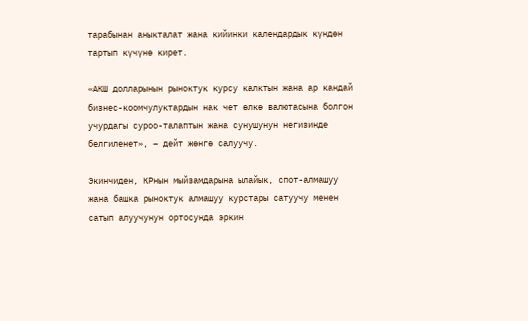тарабынан аныкталат жана кийинки календардык күндөн тартып күчүнө кирет.

«АКШ долларынын рыноктук курсу калктын жана ар кандай бизнес-коомчулуктардын нак чет өлкө валютасына болгон учурдагы суроо-талаптын жана сунушунун негизинде белгиленет», – дейт жөнгө салуучу.

Экинчиден, КРнын мыйзамдарына ылайык, спот-алмашуу жана башка рыноктук алмашуу курстары сатуучу менен сатып алуучунун ортосунда эркин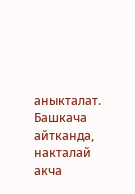аныкталат. Башкача айтканда, накталай акча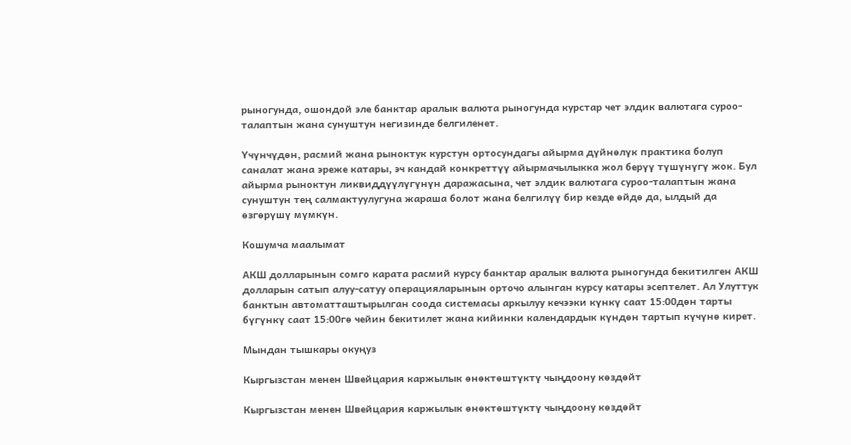рыногунда, ошондой эле банктар аралык валюта рыногунда курстар чет элдик валютага суроо-талаптын жана сунуштун негизинде белгиленет.

Үчүнчүдөн, расмий жана рыноктук курстун ортосундагы айырма дүйнөлүк практика болуп саналат жана эреже катары, эч кандай конкреттүү айырмачылыкка жол берүү түшүнүгү жок. Бул айырма рыноктун ликвиддүүлүгүнүн даражасына, чет элдик валютага суроо-талаптын жана сунуштун тең салмактуулугуна жараша болот жана белгилүү бир кезде өйдө да, ылдый да өзгөрүшү мүмкүн.

Кошумча маалымат

АКШ долларынын сомго карата расмий курсу банктар аралык валюта рыногунда бекитилген АКШ долларын сатып алуу-сатуу операцияларынын орточо алынган курсу катары эсептелет. Ал Улуттук банктын автоматташтырылган соода системасы аркылуу кечээки күнкү саат 15:00дөн тарты бүгүнкү саат 15:00гө чейин бекитилет жана кийинки календардык күндөн тартып күчүнө кирет.

Мындан тышкары окуңуз

Кыргызстан менен Швейцария каржылык өнөктөштүктү чыңдоону көздөйт

Кыргызстан менен Швейцария каржылык өнөктөштүктү чыңдоону көздөйт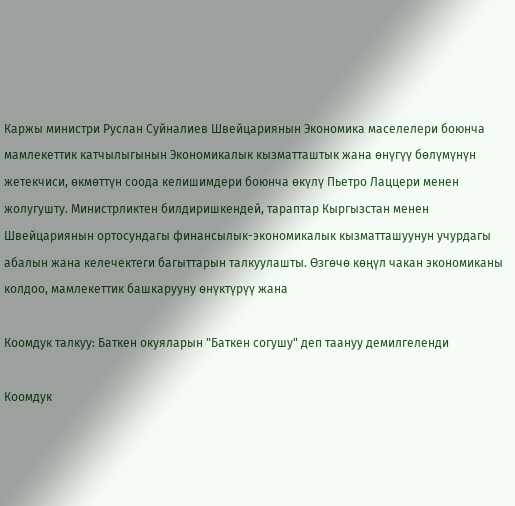Каржы министри Руслан Суйналиев Швейцариянын Экономика маселелери боюнча мамлекеттик катчылыгынын Экономикалык кызматташтык жана өнүгүү бөлүмүнүн жетекчиси, өкмөттүн соода келишимдери боюнча өкүлү Пьетро Лаццери менен жолугушту. Министрликтен билдиришкендей, тараптар Кыргызстан менен Швейцариянын ортосундагы финансылык-экономикалык кызматташуунун учурдагы абалын жана келечектеги багыттарын талкуулашты. Өзгөчө көңүл чакан экономиканы колдоо, мамлекеттик башкарууну өнүктүрүү жана

Коомдук талкуу: Баткен окуяларын "Баткен согушу" деп таануу демилгеленди

Коомдук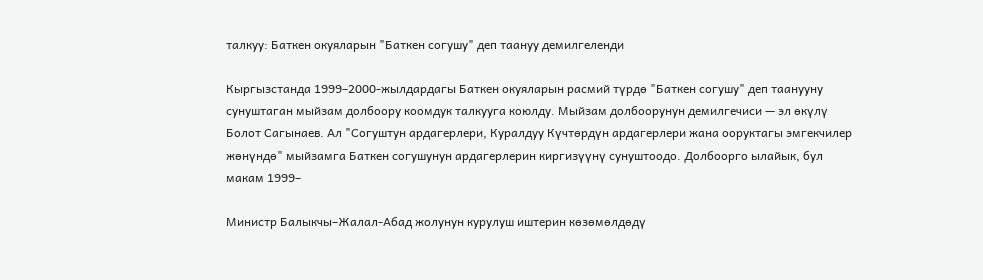талкуу: Баткен окуяларын "Баткен согушу" деп таануу демилгеленди

Кыргызстанда 1999–2000-жылдардагы Баткен окуяларын расмий түрдө "Баткен согушу" деп таанууну сунуштаган мыйзам долбоору коомдук талкууга коюлду. Мыйзам долбоорунун демилгечиси — эл өкүлү Болот Сагынаев. Ал "Согуштун ардагерлери, Куралдуу Күчтөрдүн ардагерлери жана ооруктагы эмгекчилер жөнүндө" мыйзамга Баткен согушунун ардагерлерин киргизүүнү сунуштоодо. Долбоорго ылайык, бул макам 1999–

Министр Балыкчы–Жалал-Абад жолунун курулуш иштерин көзөмөлдөдү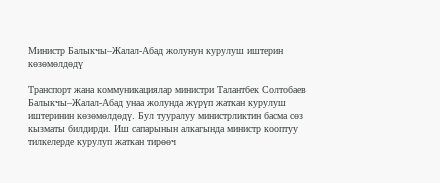Министр Балыкчы–Жалал-Абад жолунун курулуш иштерин көзөмөлдөдү

Транспорт жана коммуникациялар министри Талантбек Солтобаев Балыкчы–Жалал-Абад унаа жолунда жүрүп жаткан курулуш иштеринин көзөмөлдөдү. Бул тууралуу министрликтин басма сөз кызматы билдирди. Иш сапарынын алкагында министр кооптуу тилкелерде курулуп жаткан тирөөч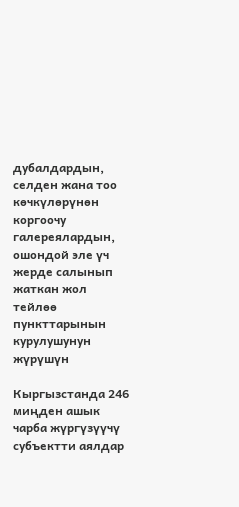дубалдардын, селден жана тоо көчкүлөрүнөн коргоочу галереялардын, ошондой эле үч жерде салынып жаткан жол тейлөө пункттарынын курулушунун жүрүшүн

Кыргызстанда 246 миңден ашык чарба жүргүзүүчү субъектти аялдар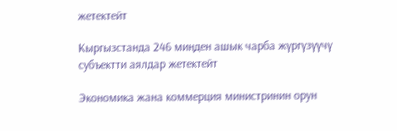жетектейт

Кыргызстанда 246 миңден ашык чарба жүргүзүүчү субъектти аялдар жетектейт

Экономика жана коммерция министринин орун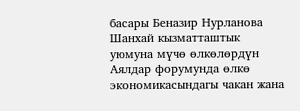басары Беназир Нурланова Шанхай кызматташтык уюмуна мүчө өлкөлөрдүн Аялдар форумунда өлкө экономикасындагы чакан жана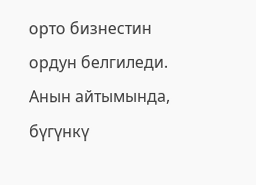орто бизнестин ордун белгиледи. Анын айтымында, бүгүнкү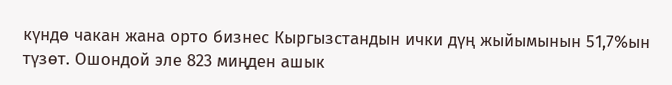күндө чакан жана орто бизнес Кыргызстандын ички дүң жыйымынын 51,7%ын түзөт. Ошондой эле 823 миңден ашык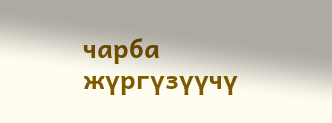чарба жүргүзүүчү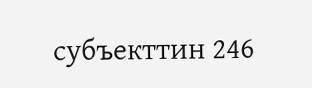субъекттин 246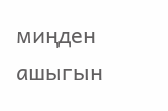миңден ашыгын